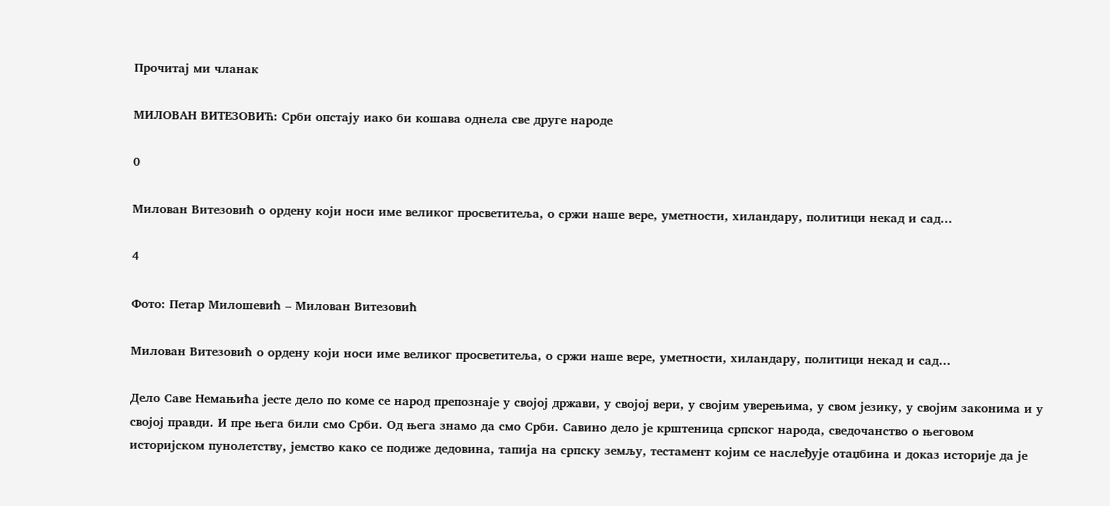Прочитај ми чланак

МИЛОВАН ВИТЕЗОВИЋ: Срби опстају иако би кошава однела све друге народе

0

Милован Витезовић о ордену који носи име великог просветитеља, о сржи наше вере, уметности, хиландару, политици некад и сад...

4

Фото: Петар Милошевић – Милован Витезовић

Милован Витезовић о ордену који носи име великог просветитеља, о сржи наше вере, уметности, хиландару, политици некад и сад…

Дело Саве Немањића јесте дело по коме се народ препознаје у својој држави, у својој вери, у својим уверењима, у свом језику, у својим законима и у својој правди. И пре њега били смо Срби. Од њега знамо да смо Срби. Савино дело је крштеница српског народа, сведочанство о његовом историјском пунолетству, јемство како се подиже дедовина, тапија на српску земљу, тестамент којим се наслеђује отаџбина и доказ историје да је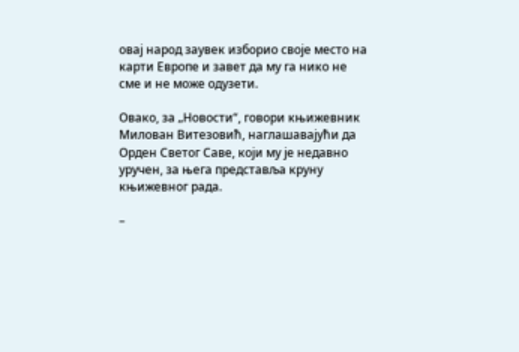овај народ заувек изборио своје место на карти Европе и завет да му га нико не сме и не може одузети.

Овако, за „Новости“, говори књижевник Милован Витезовић, наглашавајући да Орден Светог Саве, који му је недавно уручен, за њега представља круну књижевног рада.

–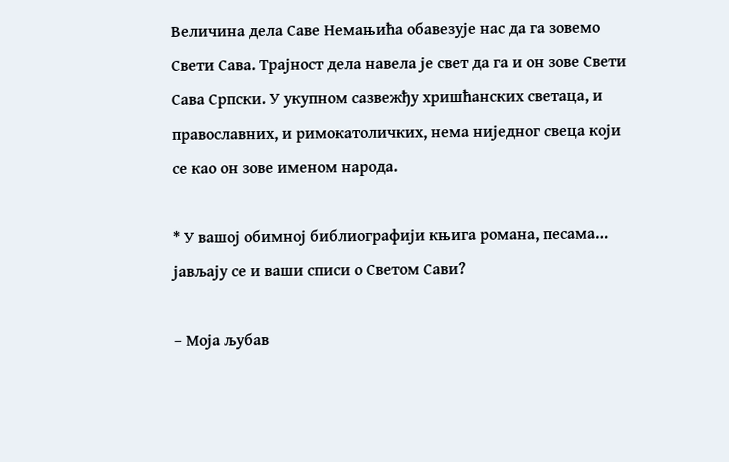Величина дела Саве Немањића обавезује нас да га зовемо Свети Сава. Трајност дела навела је свет да га и он зове Свети Сава Српски. У укупном сазвежђу хришћанских светаца, и православних, и римокатоличких, нема ниједног свеца који се као он зове именом народа.

* У вашој обимној библиографији књига романа, песама… јављају се и ваши списи о Светом Сави?

– Моја љубав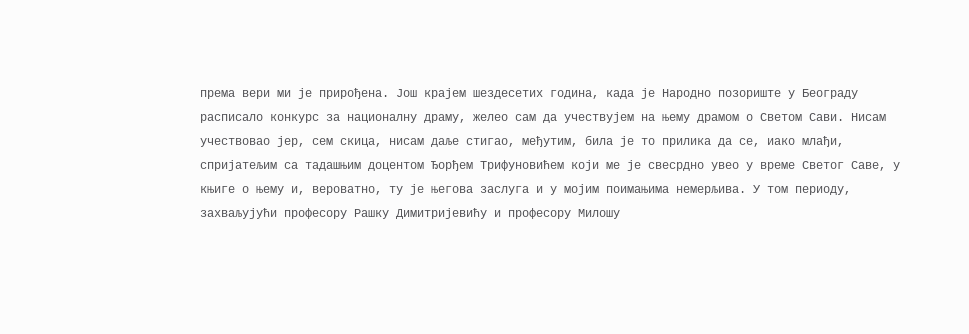према вери ми је прирођена. Још крајем шездесетих година, када је Народно позориште у Београду расписало конкурс за националну драму, желео сам да учествујем на њему драмом о Светом Сави. Нисам учествовао јер, сем скица, нисам даље стигао, међутим, била је то прилика да се, иако млађи, спријатељим са тадашњим доцентом Ђорђем Трифуновићем који ме је свесрдно увео у време Светог Саве, у књиге о њему и, вероватно, ту је његова заслуга и у мојим поимањима немерљива. У том периоду, захваљујући професору Рашку Димитријевићу и професору Милошу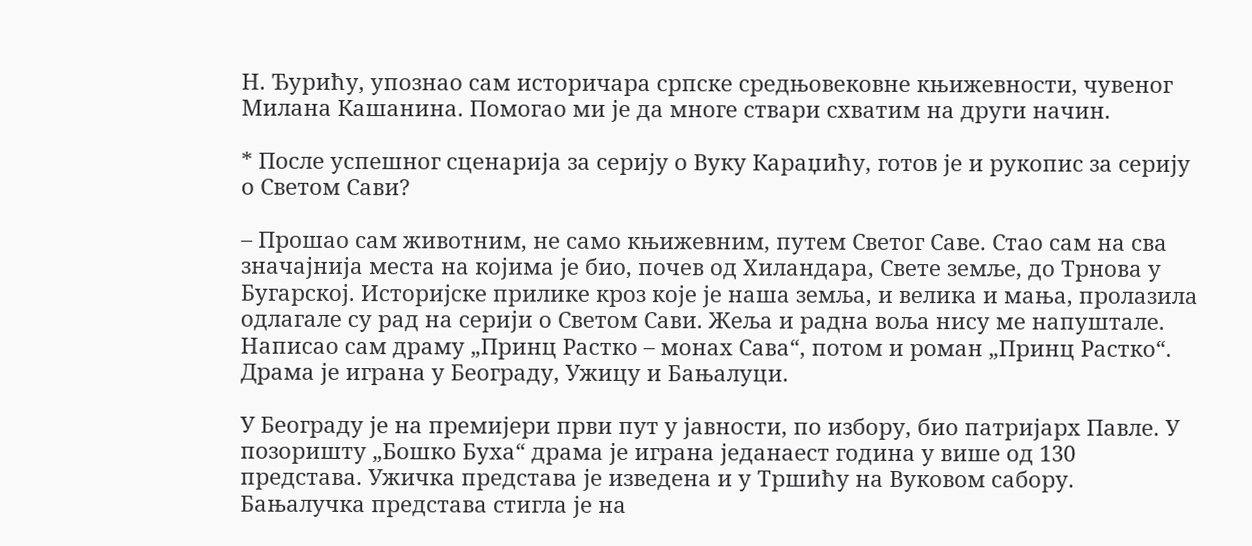Н. Ђурићу, упознао сам историчара српске средњовековне књижевности, чувеног Милана Кашанина. Помогао ми је да многе ствари схватим на други начин.

* После успешног сценарија за серију о Вуку Караџићу, готов је и рукопис за серију о Светом Сави?

– Прошао сам животним, не само књижевним, путем Светог Саве. Стао сам на сва значајнија места на којима је био, почев од Хиландара, Свете земље, до Трнова у Бугарској. Историјске прилике кроз које је наша земља, и велика и мања, пролазила одлагале су рад на серији о Светом Сави. Жеља и радна воља нису ме напуштале. Написао сам драму „Принц Растко – монах Сава“, потом и роман „Принц Растко“. Драма је играна у Београду, Ужицу и Бањалуци.

У Београду је на премијери први пут у јавности, по избору, био патријарх Павле. У позоришту „Бошко Буха“ драма је играна једанаест година у више од 130 представа. Ужичка представа је изведена и у Тршићу на Вуковом сабору. Бањалучка представа стигла је на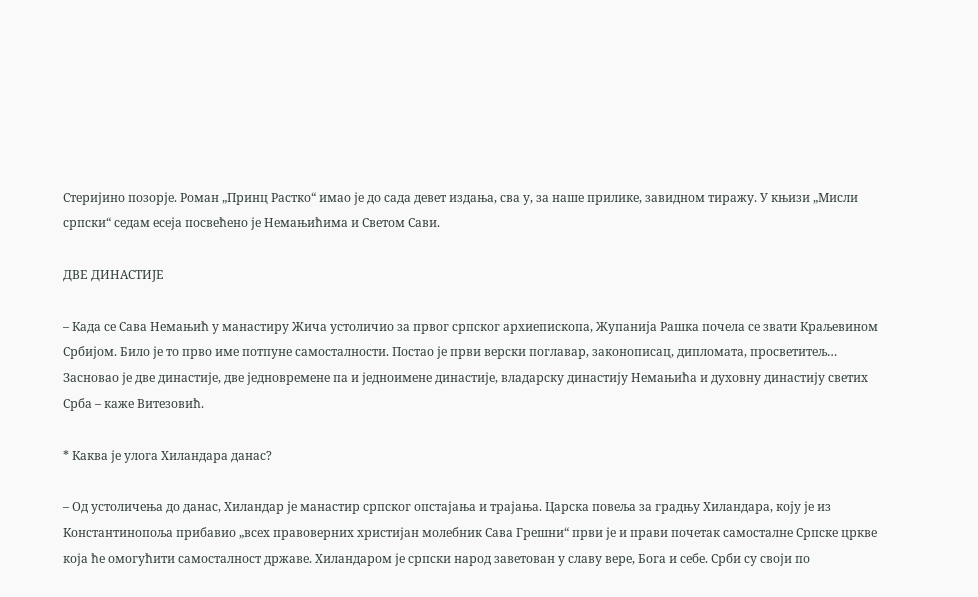Стеријино позорје. Роман „Принц Растко“ имао је до сада девет издања, сва у, за наше прилике, завидном тиражу. У књизи „Мисли српски“ седам есеја посвећено је Немањићима и Светом Сави.

ДВЕ ДИНАСТИЈЕ

– Када се Сава Немањић у манастиру Жича устоличио за првог српског архиепископа, Жупанија Рашка почела се звати Краљевином Србијом. Било је то прво име потпуне самосталности. Постао је први верски поглавар, законописац, дипломата, просветитељ… Засновао је две династије, две једновремене па и једноимене династије, владарску династију Немањића и духовну династију светих Срба – каже Витезовић.

* Каква је улога Хиландара данас?

– Од устоличења до данас, Хиландар је манастир српског опстајања и трајања. Царска повеља за градњу Хиландара, коју је из Константинопоља прибавио „всех правоверних христијан молебник Сава Грешни“ први је и прави почетак самосталне Српске цркве која ће омогућити самосталност државе. Хиландаром је српски народ заветован у славу вере, Бога и себе. Срби су своји по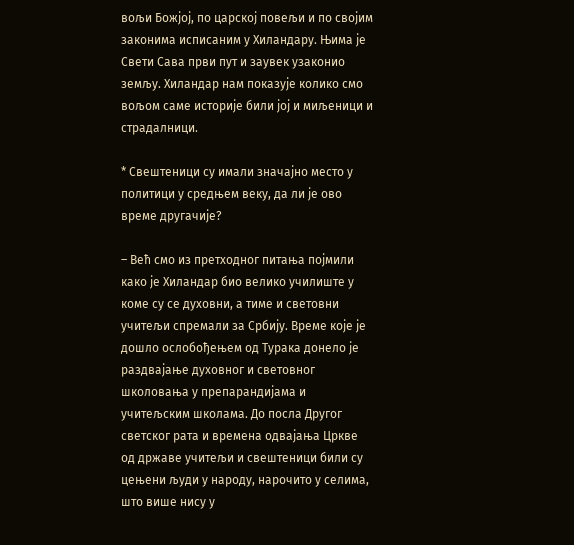вољи Божјој, по царској повељи и по својим законима исписаним у Хиландару. Њима је Свети Сава први пут и заувек узаконио земљу. Хиландар нам показује колико смо вољом саме историје били јој и миљеници и страдалници.

* Свештеници су имали значајно место у политици у средњем веку, да ли је ово време другачије?

– Већ смо из претходног питања појмили како је Хиландар био велико училиште у коме су се духовни, а тиме и световни учитељи спремали за Србију. Време које је дошло ослобођењем од Турака донело је раздвајање духовног и световног школовања у препарандијама и учитељским школама. До посла Другог светског рата и времена одвајања Цркве од државе учитељи и свештеници били су цењени људи у народу, нарочито у селима, што више нису у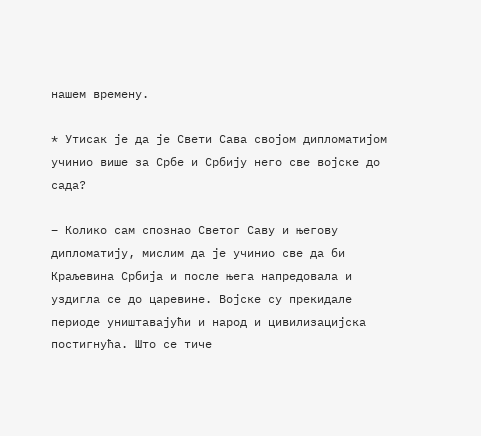нашем времену.

* Утисак је да је Свети Сава својом дипломатијом учинио више за Србе и Србију него све војске до сада?

– Колико сам спознао Светог Саву и његову дипломатију, мислим да је учинио све да би Краљевина Србија и после њега напредовала и уздигла се до царевине. Војске су прекидале периоде уништавајући и народ и цивилизацијска постигнућа. Што се тиче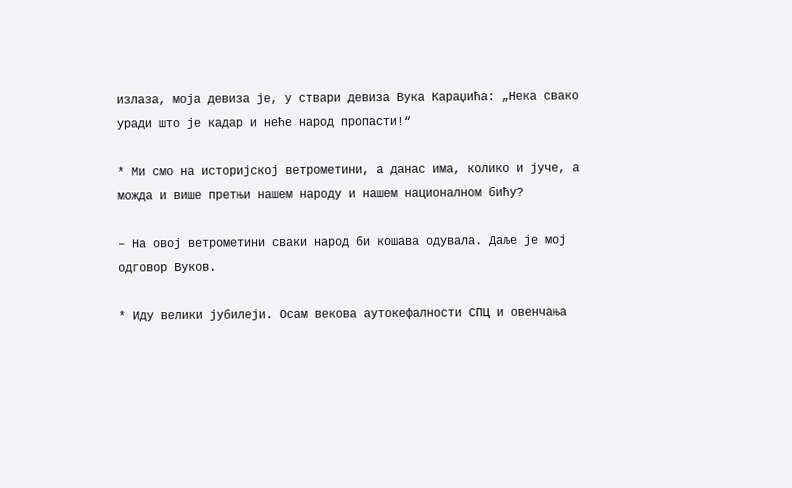излаза, моја девиза је, у ствари девиза Вука Караџића: „Нека свако уради што је кадар и неће народ пропасти!“

* Ми смо на историјској ветрометини, а данас има, колико и јуче, а можда и више претњи нашем народу и нашем националном бићу?

– На овој ветрометини сваки народ би кошава одувала. Даље је мој одговор Вуков.

* Иду велики јубилеји. Осам векова аутокефалности СПЦ и овенчања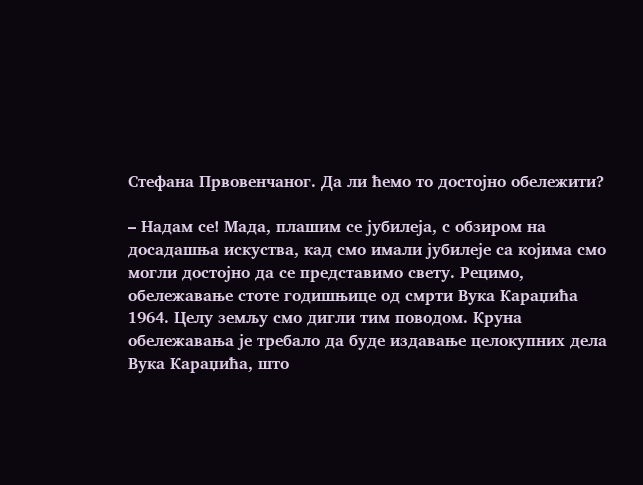Стефана Првовенчаног. Да ли ћемо то достојно обележити?

– Надам се! Мада, плашим се јубилеја, с обзиром на досадашња искуства, кад смо имали јубилеје са којима смо могли достојно да се представимо свету. Рецимо, обележавање стоте годишњице од смрти Вука Караџића 1964. Целу земљу смо дигли тим поводом. Круна обележавања је требало да буде издавање целокупних дела Вука Караџића, што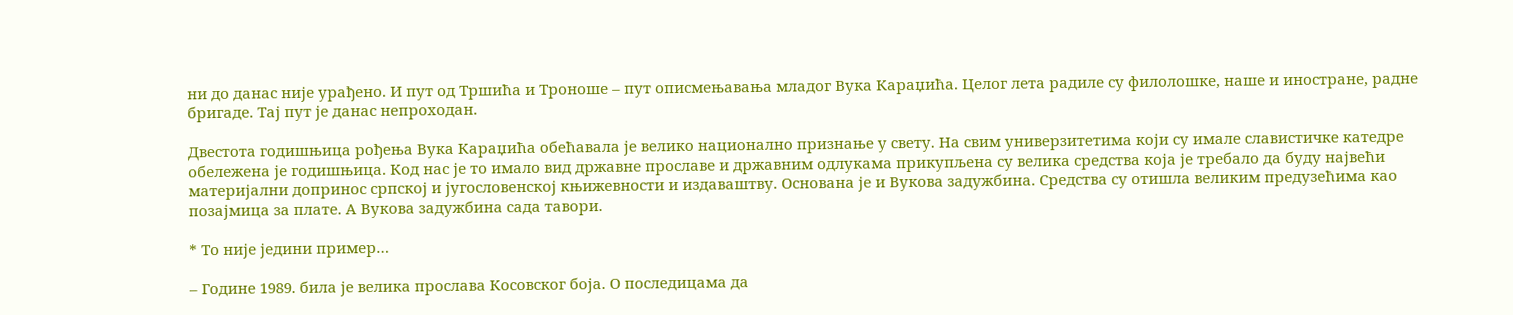ни до данас није урађено. И пут од Тршића и Троноше – пут описмењавања младог Вука Караџића. Целог лета радиле су филолошке, наше и иностране, радне бригаде. Тај пут је данас непроходан.

Двестота годишњица рођења Вука Караџића обећавала је велико национално признање у свету. На свим универзитетима који су имале славистичке катедре обележена је годишњица. Код нас је то имало вид државне прославе и државним одлукама прикупљена су велика средства која је требало да буду највећи материјални допринос српској и југословенској књижевности и издаваштву. Основана је и Вукова задужбина. Средства су отишла великим предузећима као позајмица за плате. А Вукова задужбина сада тавори.

* То није једини пример…

– Године 1989. била је велика прослава Косовског боја. О последицама да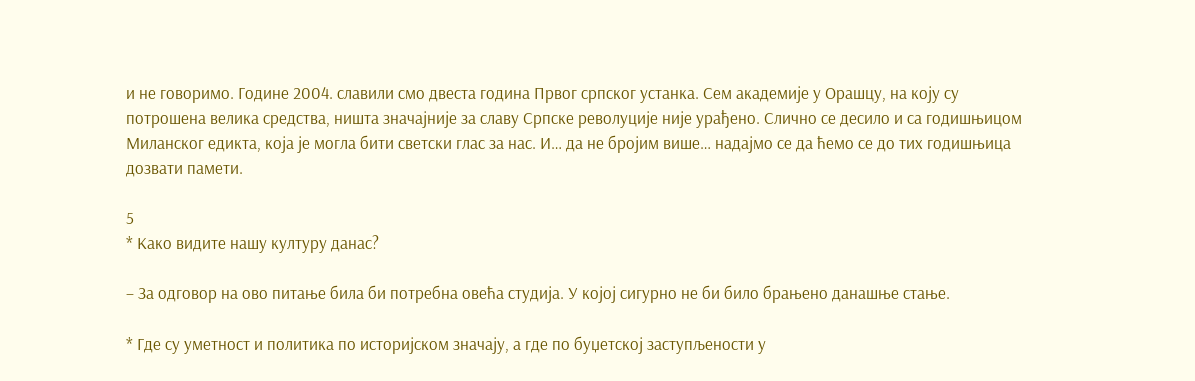и не говоримо. Године 2004. славили смо двеста година Првог српског устанка. Сем академије у Орашцу, на коју су потрошена велика средства, ништа значајније за славу Српске револуције није урађено. Слично се десило и са годишњицом Миланског едикта, која је могла бити светски глас за нас. И… да не бројим више… надајмо се да ћемо се до тих годишњица дозвати памети.

5
* Како видите нашу културу данас?

– За одговор на ово питање била би потребна овећа студија. У којој сигурно не би било брањено данашње стање.

* Где су уметност и политика по историјском значају, а где по буџетској заступљености у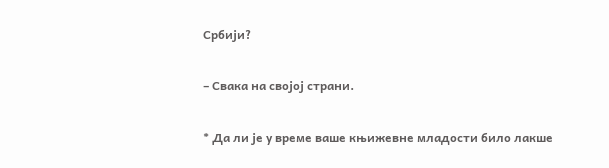Србији?

– Свака на својој страни.

* Да ли је у време ваше књижевне младости било лакше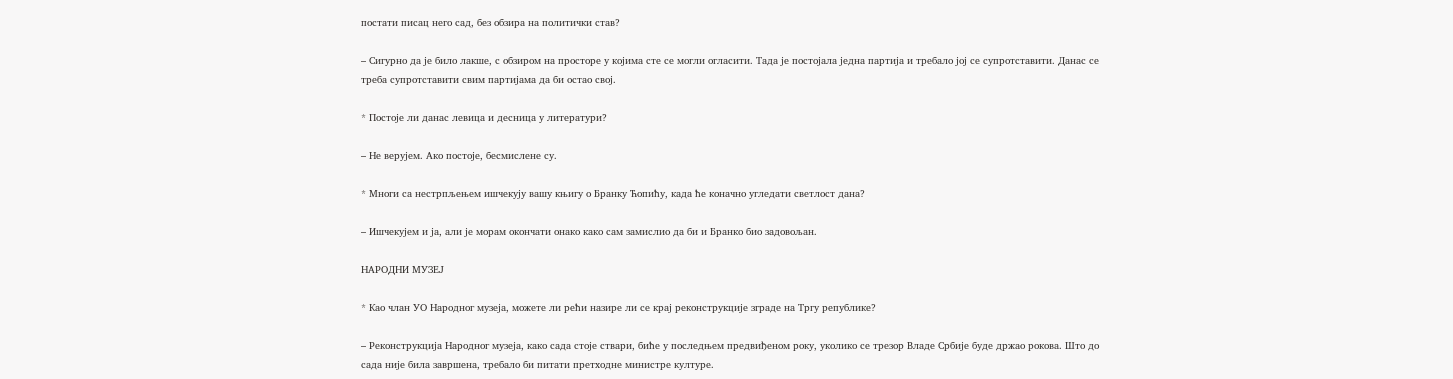постати писац него сад, без обзира на политички став?

– Сигурно да је било лакше, с обзиром на просторе у којима сте се могли огласити. Тада је постојала једна партија и требало јој се супротставити. Данас се треба супротставити свим партијама да би остао свој.

* Постоје ли данас левица и десница у литератури?

– Не верујем. Ако постоје, бесмислене су.

* Многи са нестрпљењем ишчекују вашу књигу о Бранку Ћопићу, када ће коначно угледати светлост дана?

– Ишчекујем и ја, али је морам окончати онако како сам замислио да би и Бранко био задовољан.

НАРОДНИ МУЗЕЈ

* Као члан УО Народног музеја, можете ли рећи назире ли се крај реконструкције зграде на Тргу републике?

– Реконструкција Народног музеја, како сада стоје ствари, биће у последњем предвиђеном року, уколико се трезор Владе Србије буде држао рокова. Што до сада није била завршена, требало би питати претходне министре културе.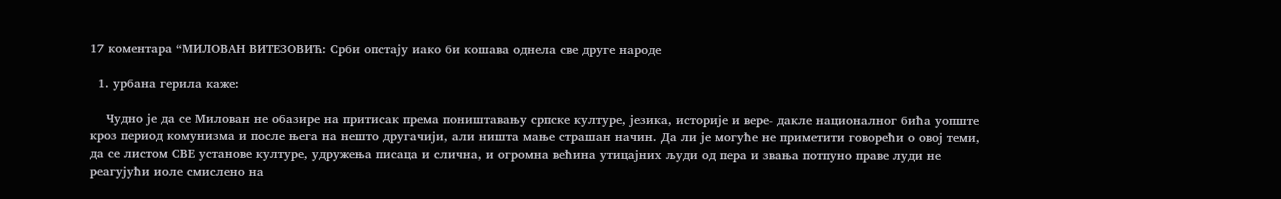17 коментара “МИЛОВАН ВИТЕЗОВИЋ: Срби опстају иако би кошава однела све друге народе

  1. урбана герила каже:

    Чудно је да се Милован не обазире на притисак према поништавању српске културе, језика, историје и вере- дакле националног бића уопште кроз период комунизма и после њега на нешто другачији, али ништа мање страшан начин. Да ли је могуће не приметити говорећи о овој теми, да се листом СВЕ установе културе, удружења писаца и слична, и огромна већина утицајних људи од пера и звања потпуно праве луди не реагујући иоле смислено на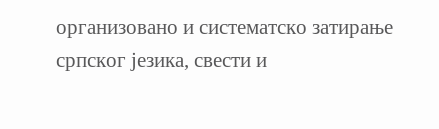организовано и систематско затирање српског језика, свести и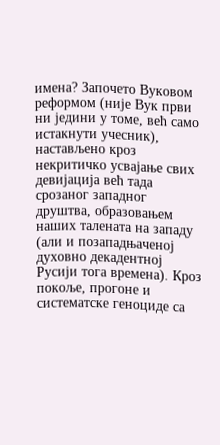имена? Започето Вуковом реформом (није Вук први ни једини у томе, већ само истакнути учесник), настављено кроз некритичко усвајање свих девијација већ тада срозаног западног друштва, образовањем наших талената на западу (али и позападњаченој духовно декадентној Русији тога времена). Кроз покоље, прогоне и систематске геноциде са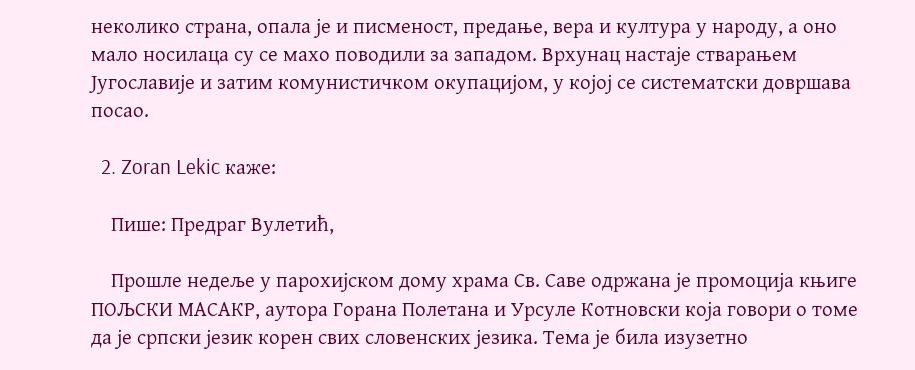неколико страна, опала је и писменост, предање, вера и култура у народу, а оно мало носилаца су се махо поводили за западом. Врхунац настаје стварањем Југославије и затим комунистичком окупацијом, у којој се систематски довршава посао.

  2. Zoran Lekic каже:

    Пише: Предраг Вулетић,

    Прошле недеље у парохијском дому храма Св. Саве одржана је промоција књиге ПОЉСКИ МАСАКР, аутора Горана Полетана и Урсуле Котновски која говори о томе да је српски језик корен свих словенских језика. Тема је била изузетно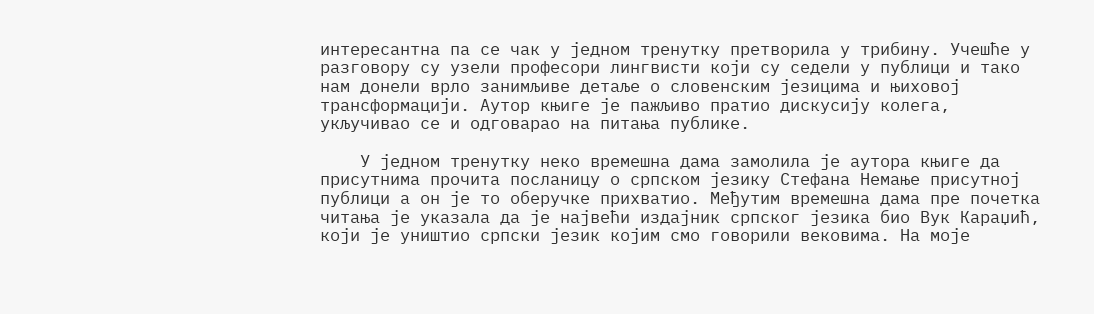интересантна па се чак у једном тренутку претворила у трибину. Учешће у разговору су узели професори лингвисти који су седели у публици и тако нам донели врло занимљиве детаље о словенским језицима и њиховој трансформацији. Аутор књиге је пажљиво пратио дискусију колега, укључивао се и одговарао на питања публике.

    У једном тренутку неко времешна дама замолила је аутора књиге да присутнима прочита посланицу о српском језику Стефана Немање присутној публици а он је то оберучке прихватио. Међутим времешна дама пре почетка читања је указала да је највећи издајник српског језика био Вук Караџић, који је уништио српски језик којим смо говорили вековима. На моје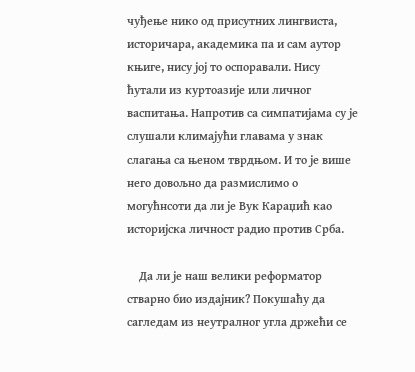чуђење нико од присутних лингвиста, историчара, академика па и сам аутор књиге, нису јој то оспоравали. Нису ћутали из куртоазије или личног васпитања. Напротив са симпатијама су је слушали климајући главама у знак слагања са њеном тврдњом. И то је више него довољно да размислимо о могућнсоти да ли је Вук Караџић као историјска личност радио против Срба.

    Да ли је наш велики реформатор стварно био издајник? Покушаћу да сагледам из неутралног угла држећи се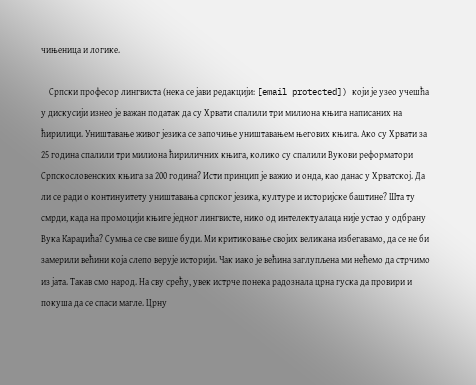чињеница и логике.

    Српски професор лингвиста (нека се јави редакцији: [email protected]) који је узео учешћа у дискусији изнео је важан податак да су Хрвати спалили три милиона књига написаних на ћирилици. Уништавање живог језика се започиње уништавањем његових књига. Ако су Хрвати за 25 година спалили три милиона ћириличних књига, колико су спалили Вукови реформатори Српскословенских књига за 200 година? Исти принцип је важио и онда, као данас у Хрватској. Да ли се ради о континуитету уништавања српског језика, културе и историјске баштине? Шта ту смрди, када на промоцији књиге једног лингвисте, нико од интелектуалаца није устао у одбрану Вука Караџића? Сумња се све више буди. Ми критиковање својих великана избегавамо, да се не би замерили већини која слепо верује историји. Чак иако је већина заглупљена ми нећемо да стрчимо из јата. Такав смо народ. На сву срећу, увек истрче понека радознала црна гуска да провири и покуша да се спаси магле. Црну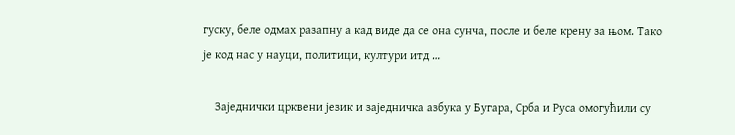гуску, беле одмах разапну а кад виде да се она сунча, после и беле крену за њом. Тако је код нас у науци, политици, култури итд …

    Заједнички црквени језик и заједничка азбука у Бугара, Срба и Руса омогућили су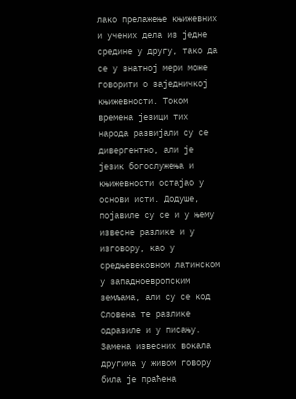лако прелажење књижевних и учених дела из једне средине у другу, тако да се у знатној мери може говорити о заједничкој књижевности. Током времена језици тих народа развијали су се дивергентно, али је језик богослужења и књижевности остајао у основи исти. Додуше, појавиле су се и у њему извесне разлике и у изговору, као у средњевековном латинском у западноевропским земљама, али су се код Словена те разлике одразиле и у писању. Замена извесних вокала другима у живом говору била је праћена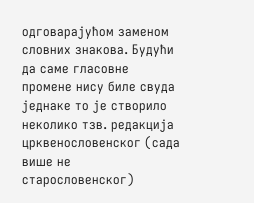одговарајућом заменом словних знакова. Будући да саме гласовне промене нису биле свуда једнаке то је створило неколико тзв. редакција црквенословенског (сада више не старословенског)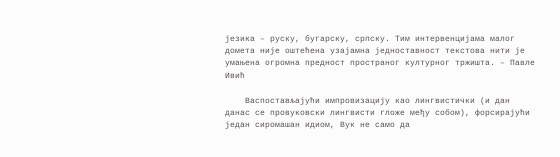језика – руску, бугарску, српску. Тим интервенцијама малог домета није оштећена узајамна једноставност текстова нити је умањена огромна предност пространог културног тржишта. – Павле Ивић

    Васпостављајући импровизацију као лингвистички (и дан данас се провуковски лингвисти гложе међу собом), форсирајући један сиромашан идиом, Вук не само да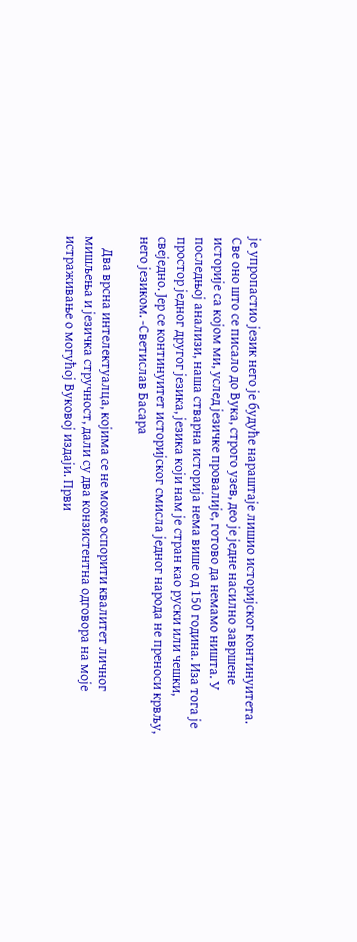је упропастио језик него је будуће нараштаје лишио историјског континуитета. Све оно што се писало до Вука, строго узев, део је једне насилно завршене историје са којом ми, услед језичке провалије, готово да немамо ништа. У последњој анализи, наша стварна историја нема више од 150 година. Иза тога је простор једног другог језика, језика који нам је стран као руски или чешки, свеједно. Јер се континуитет историјског смисла једног народа не преноси крвљу, него језиком. -Светислав Басара

    Два врсна интелектуалца, којима се не може оспорити квалитет личног мишљења и језичка стручност, дали су два конзистентна одговора на моје истраживање о могућој Вуковој издаји. Први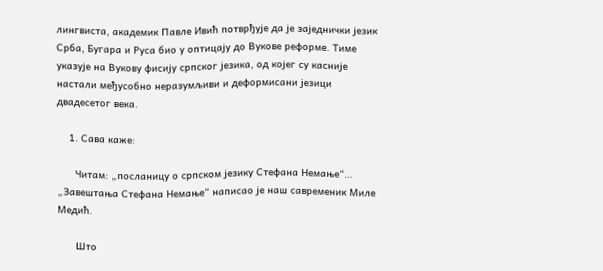лингвиста, академик Павле Ивић потврђује да је заједнички језик Срба, Бугара и Руса био у оптицају до Вукове реформе. Тиме указује на Вукову фисију српског језика, од којег су касније настали међусобно неразумљиви и деформисани језици двадесетог века.

    1. Сава каже:

      Читам: „посланицу о српском језику Стефана Немање“… „Завештања Стефана Немање“ написао је наш савременик Миле Медић.

      Што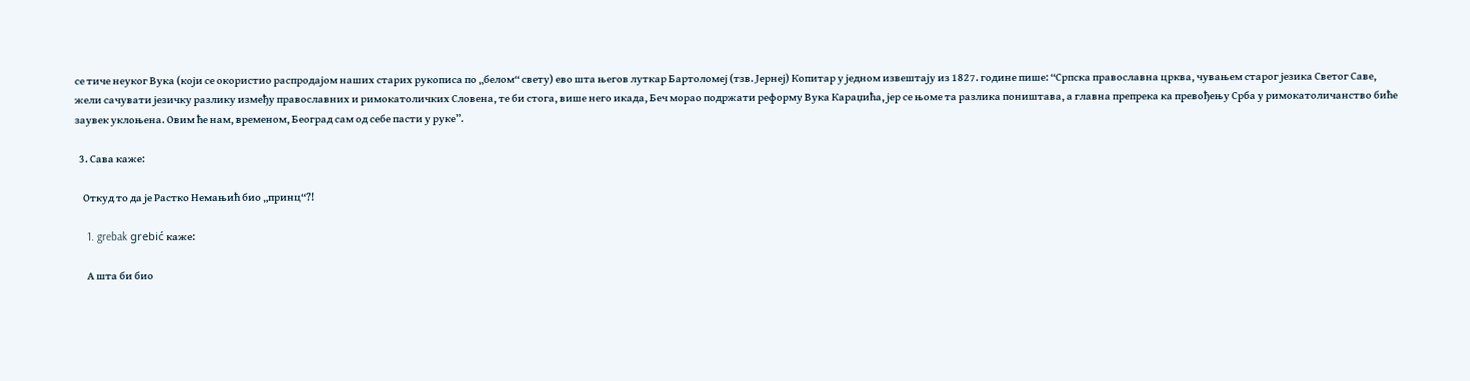се тиче неуког Вука (који се окористио распродајом наших старих рукописа по „белом“ свету) ево шта његов луткар Бартоломеј (тзв. Јернеј) Копитар у једном извештају из 1827. године пише: “Српска православна црква, чувањем старог језика Светог Саве, жели сачувати језичку разлику између православних и римокатоличких Словена, те би стога, више него икада, Беч морао подржати реформу Вука Караџића, јер се њоме та разлика поништава, а главна препрека ка превођењу Срба у римокатоличанство биће заувек уклоњена. Овим ће нам, временом, Београд сам од себе пасти у руке”.

  3. Сава каже:

    Откуд то да је Растко Немањић био „принц“?!

    1. grebak grebić каже:

      А шта би био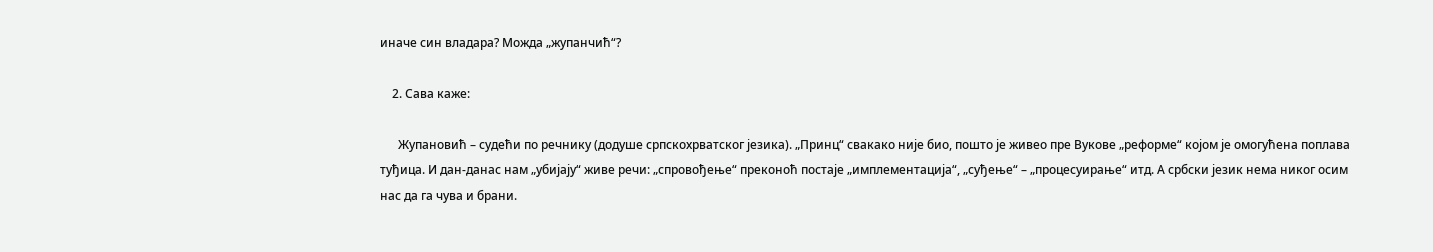иначе син владара? Можда „жупанчић“?

    2. Сава каже:

      Жупановић – судећи по речнику (додуше српскохрватског језика). „Принц“ свакако није био, пошто је живео пре Вукове „реформе“ којом је омогућена поплава туђица. И дан-данас нам „убијају“ живе речи: „спровођење“ преконоћ постаје „имплементација“, „суђење“ – „процесуирање“ итд. А србски језик нема никог осим нас да га чува и брани.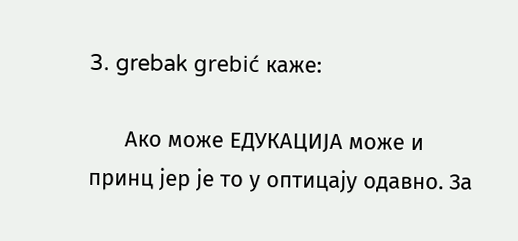3. grebak grebić каже:

      Ако може ЕДУКАЦИЈА може и принц јер је то у оптицају одавно. За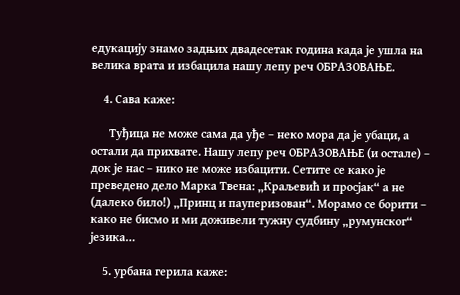едукацију знамо задњих двадесетак година када је ушла на велика врата и избацила нашу лепу реч ОБРАЗОВАЊЕ.

    4. Сава каже:

      Туђица не може сама да уђе – неко мора да је убаци, а остали да прихвате. Нашу лепу реч ОБРАЗОВАЊЕ (и остале) – док је нас – нико не може избацити. Сетите се како је преведено дело Марка Твена: „Краљевић и просјак“ а не (далеко било!) „Принц и пауперизован“. Морамо се борити – како не бисмо и ми доживели тужну судбину „румунског“ језика…

    5. урбана герила каже: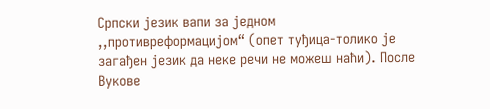Српски језик вапи за једном ,,противреформацијом“ (опет туђица-толико је загађен језик да неке речи не можеш наћи). После Вукове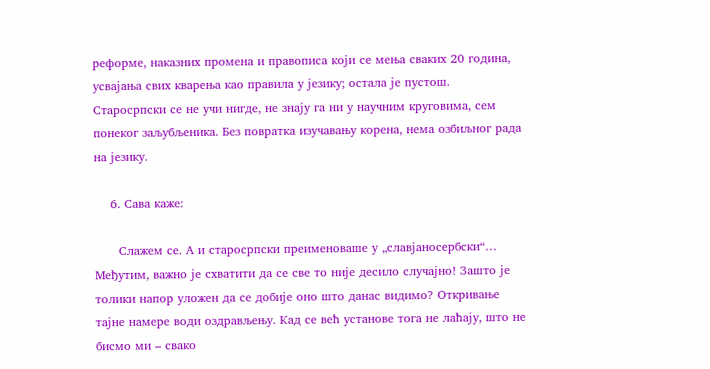реформе, наказних промена и правописа који се мења сваких 20 година, усвајања свих кварења као правила у језику; остала је пустош. Старосрпски се не учи нигде, не знају га ни у научним круговима, сем понеког заљубљеника. Без повратка изучавању корена, нема озбиљног рада на језику.

    6. Сава каже:

      Слажем се. А и старосрпски преименоваше у „славјаносербски“… Међутим, важно је схватити да се све то није десило случајно! Зашто је толики напор уложен да се добије оно што данас видимо? Откривање тајне намере води оздрављењу. Кад се већ установе тога не лаћају, што не бисмо ми – свако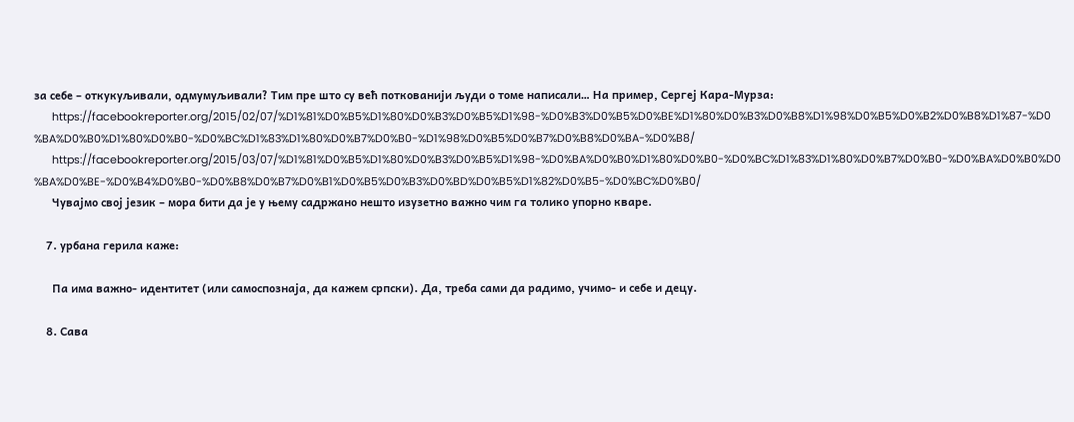за себе – откукуљивали, одмумуљивали? Тим пре што су већ поткованији људи о томе написали… На пример, Сергеј Кара-Мурза:
      https://facebookreporter.org/2015/02/07/%D1%81%D0%B5%D1%80%D0%B3%D0%B5%D1%98-%D0%B3%D0%B5%D0%BE%D1%80%D0%B3%D0%B8%D1%98%D0%B5%D0%B2%D0%B8%D1%87-%D0%BA%D0%B0%D1%80%D0%B0-%D0%BC%D1%83%D1%80%D0%B7%D0%B0-%D1%98%D0%B5%D0%B7%D0%B8%D0%BA-%D0%B8/
      https://facebookreporter.org/2015/03/07/%D1%81%D0%B5%D1%80%D0%B3%D0%B5%D1%98-%D0%BA%D0%B0%D1%80%D0%B0-%D0%BC%D1%83%D1%80%D0%B7%D0%B0-%D0%BA%D0%B0%D0%BA%D0%BE-%D0%B4%D0%B0-%D0%B8%D0%B7%D0%B1%D0%B5%D0%B3%D0%BD%D0%B5%D1%82%D0%B5-%D0%BC%D0%B0/
      Чувајмо свој језик – мора бити да је у њему садржано нешто изузетно важно чим га толико упорно кваре.

    7. урбана герила каже:

      Па има важно- идентитет (или самоспознаја, да кажем српски). Да, треба сами да радимо, учимо- и себе и децу.

    8. Сава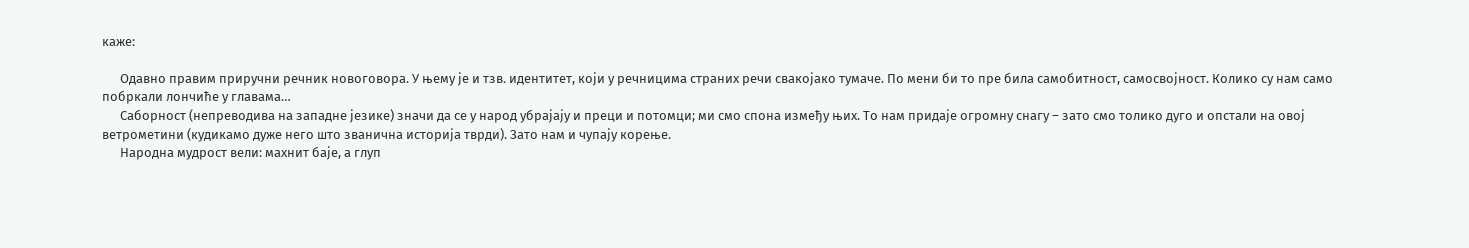каже:

      Одавно правим приручни речник новоговора. У њему је и тзв. идентитет, који у речницима страних речи свакојако тумаче. По мени би то пре била самобитност, самосвојност. Колико су нам само побркали лончиће у главама…
      Саборност (непреводива на западне језике) значи да се у народ убрајају и преци и потомци; ми смо спона између њих. То нам придаје огромну снагу – зато смо толико дуго и опстали на овој ветрометини (кудикамо дуже него што званична историја тврди). Зато нам и чупају корење.
      Народна мудрост вели: махнит баје, а глуп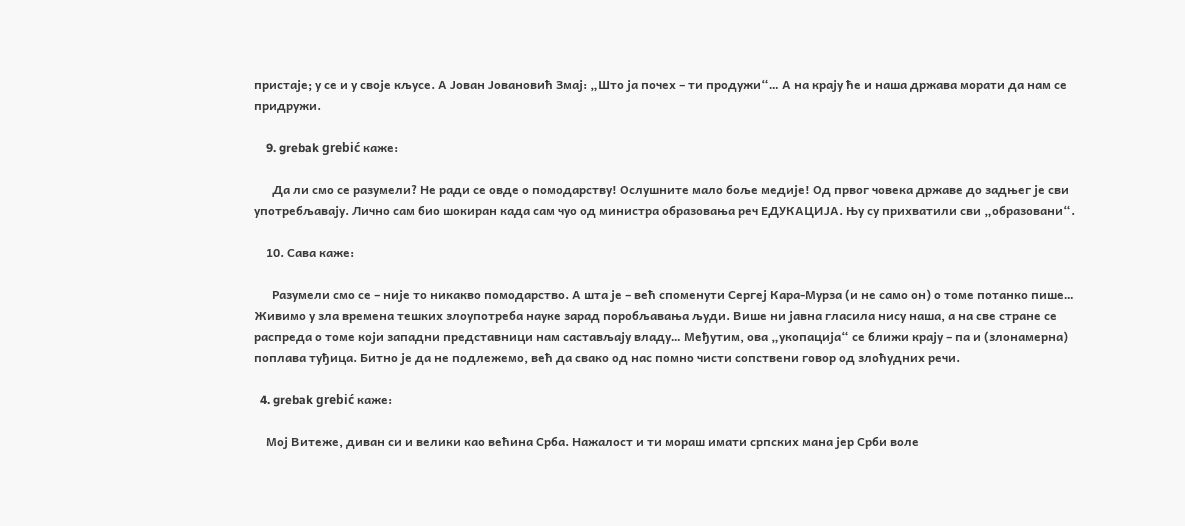пристаје; у се и у своје кљусе. А Јован Јовановић Змај: „Што ја почех – ти продужи“… А на крају ће и наша држава морати да нам се придружи.

    9. grebak grebić каже:

      Да ли смо се разумели? Не ради се овде о помодарству! Ослушните мало боље медије! Од првог човека државе до задњег је сви употребљавају. Лично сам био шокиран када сам чуо од министра образовања реч ЕДУКАЦИЈА. Њу су прихватили сви „образовани“.

    10. Сава каже:

      Разумели смо се – није то никакво помодарство. А шта је – већ споменути Сергеј Кара-Мурза (и не само он) о томе потанко пише… Живимо у зла времена тешких злоупотреба науке зарад поробљавања људи. Више ни јавна гласила нису наша, а на све стране се распреда о томе који западни представници нам састављају владу… Међутим, ова „укопација“ се ближи крају – па и (злонамерна) поплава туђица. Битно је да не подлежемо, већ да свако од нас помно чисти сопствени говор од злоћудних речи.

  4. grebak grebić каже:

    Мој Витеже, диван си и велики као већина Срба. Нажалост и ти мораш имати српских мана јер Срби воле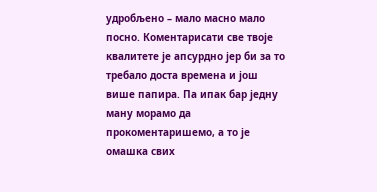удробљено – мало масно мало посно. Коментарисати све твоје квалитете је апсурдно јер би за то требало доста времена и још више папира. Па ипак бар једну ману морамо да прокоментаришемо, а то је омашка свих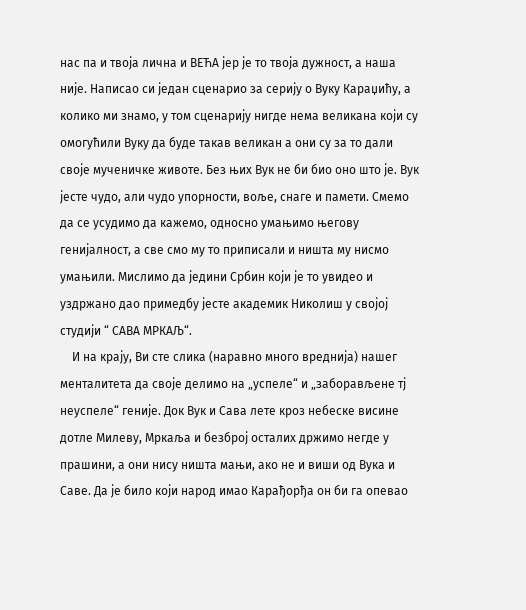нас па и твоја лична и ВЕЋА јер је то твоја дужност, а наша није. Написао си један сценарио за серију о Вуку Караџићу, а колико ми знамо, у том сценарију нигде нема великана који су омогућили Вуку да буде такав великан а они су за то дали своје мученичке животе. Без њих Вук не би био оно што је. Вук јесте чудо, али чудо упорности, воље, снаге и памети. Смемо да се усудимо да кажемо, односно умањимо његову генијалност, а све смо му то приписали и ништа му нисмо умањили. Мислимо да једини Србин који је то увидео и уздржано дао примедбу јесте академик Николиш у својој студији “ САВА МРКАЉ“.
    И на крају, Ви сте слика (наравно много вреднија) нашег менталитета да своје делимо на „успеле“ и „заборављене тј неуспеле“ геније. Док Вук и Сава лете кроз небеске висине дотле Милеву, Мркаља и безброј осталих држимо негде у прашини, а они нису ништа мањи, ако не и виши од Вука и Саве. Да је било који народ имао Карађорђа он би га опевао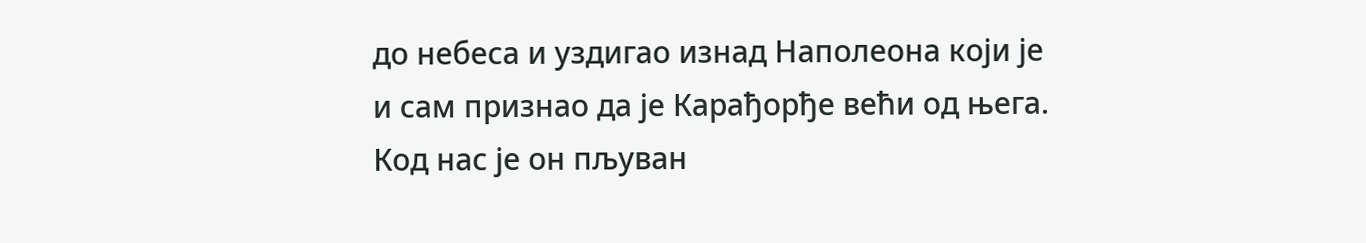до небеса и уздигао изнад Наполеона који је и сам признао да је Карађорђе већи од њега. Код нас је он пљуван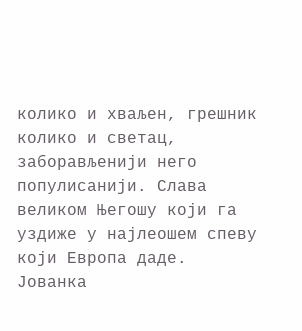колико и хваљен, грешник колико и светац, заборављенији него популисанији. Слава великом Његошу који га уздиже у најлеошем спеву који Европа даде. Јованка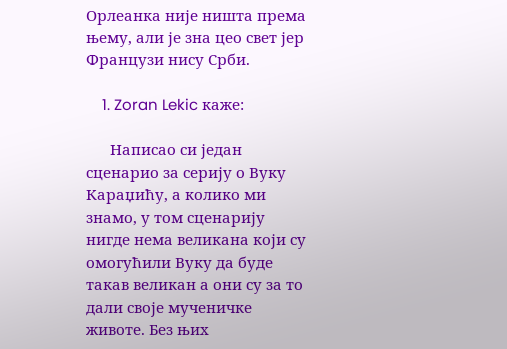Орлеанка није ништа према њему, али је зна цео свет јер Французи нису Срби.

    1. Zoran Lekic каже:

      Написао си један сценарио за серију о Вуку Караџићу, а колико ми знамо, у том сценарију нигде нема великана који су омогућили Вуку да буде такав великан а они су за то дали своје мученичке животе. Без њих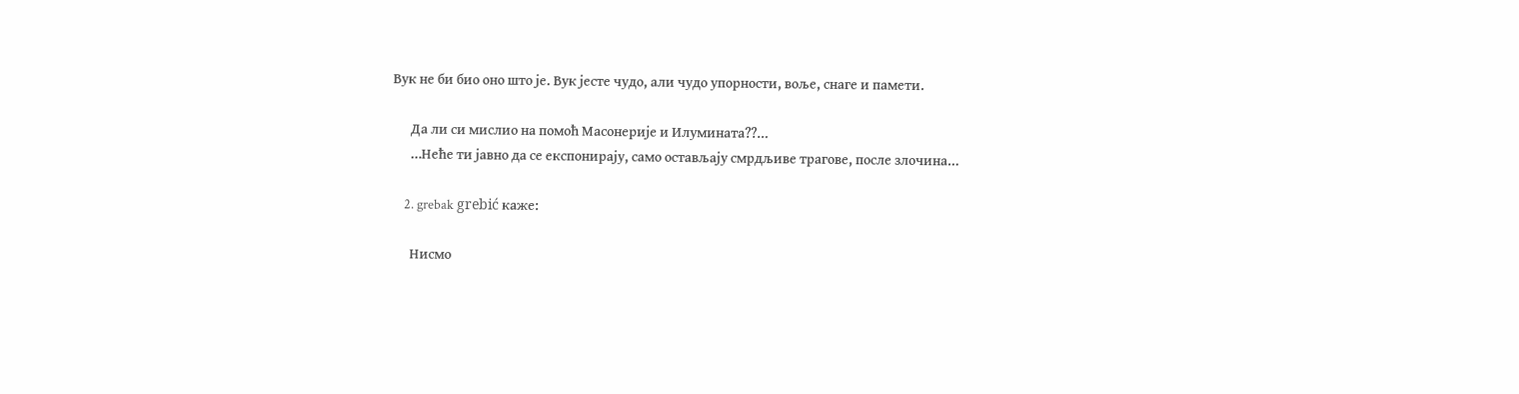Вук не би био оно што је. Вук јесте чудо, али чудо упорности, воље, снаге и памети.

      Да ли си мислио на помоћ Масонерије и Илумината??…
      …Неће ти јавно да се експонирају, само остављају смрдљиве трагове, после злочина…

    2. grebak grebić каже:

      Нисмо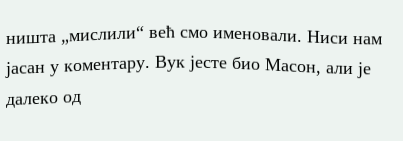ништа „мислили“ већ смо именовали. Ниси нам јасан у коментару. Вук јесте био Масон, али је далеко од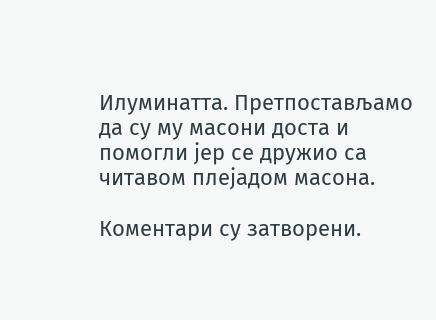Илуминатта. Претпостављамо да су му масони доста и помогли јер се дружио са читавом плејадом масона.

Коментари су затворени.